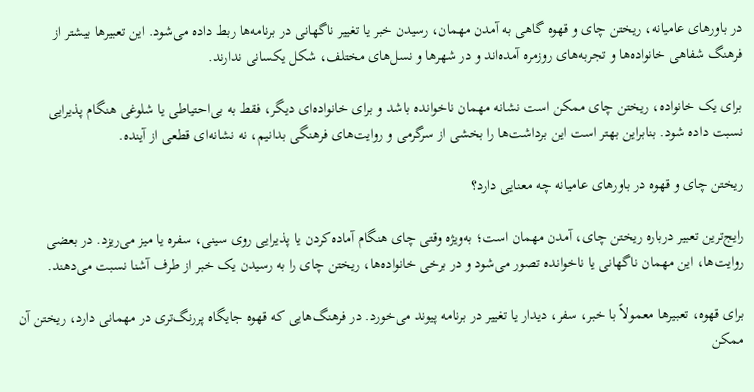در باورهای عامیانه، ریختن چای و قهوه گاهی به آمدن مهمان، رسیدن خبر یا تغییر ناگهانی در برنامه‌ها ربط داده می‌شود. این تعبیرها بیشتر از فرهنگ شفاهی خانواده‌ها و تجربه‌های روزمره آمده‌اند و در شهرها و نسل‌های مختلف، شکل یکسانی ندارند.

برای یک خانواده، ریختن چای ممکن است نشانه مهمان ناخوانده باشد و برای خانواده‌ای دیگر، فقط به بی‌احتیاطی یا شلوغی هنگام پذیرایی نسبت داده شود. بنابراین بهتر است این برداشت‌ها را بخشی از سرگرمی و روایت‌های فرهنگی بدانیم، نه نشانه‌ای قطعی از آینده.

ریختن چای و قهوه در باورهای عامیانه چه معنایی دارد؟

رایج‌ترین تعبیر درباره ریختن چای، آمدن مهمان است؛ به‌ویژه وقتی چای هنگام آماده‌کردن یا پذیرایی روی سینی، سفره یا میز می‌ریزد. در بعضی روایت‌ها، این مهمان ناگهانی یا ناخوانده تصور می‌شود و در برخی خانواده‌ها، ریختن چای را به رسیدن یک خبر از طرف آشنا نسبت می‌دهند.

برای قهوه، تعبیرها معمولاً با خبر، سفر، دیدار یا تغییر در برنامه پیوند می‌خورد. در فرهنگ‌هایی که قهوه جایگاه پررنگ‌تری در مهمانی دارد، ریختن آن ممکن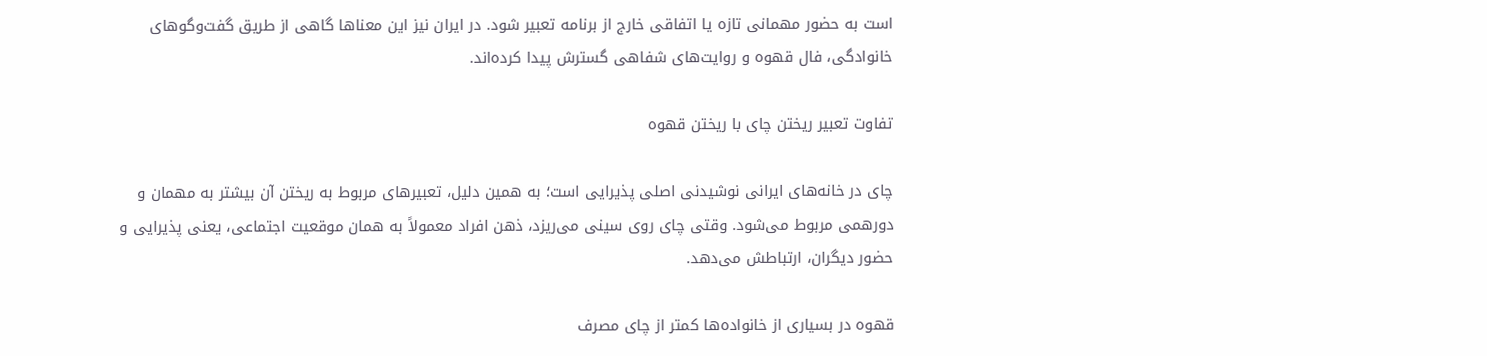است به حضور مهمانی تازه یا اتفاقی خارج از برنامه تعبیر شود. در ایران نیز این معناها گاهی از طریق گفت‌وگوهای خانوادگی، فال قهوه و روایت‌های شفاهی گسترش پیدا کرده‌اند.

تفاوت تعبیر ریختن چای با ریختن قهوه

چای در خانه‌های ایرانی نوشیدنی اصلی پذیرایی است؛ به همین دلیل، تعبیرهای مربوط به ریختن آن بیشتر به مهمان و دورهمی مربوط می‌شود. وقتی چای روی سینی می‌ریزد، ذهن افراد معمولاً به همان موقعیت اجتماعی، یعنی پذیرایی و حضور دیگران، ارتباطش می‌دهد.

قهوه در بسیاری از خانواده‌ها کمتر از چای مصرف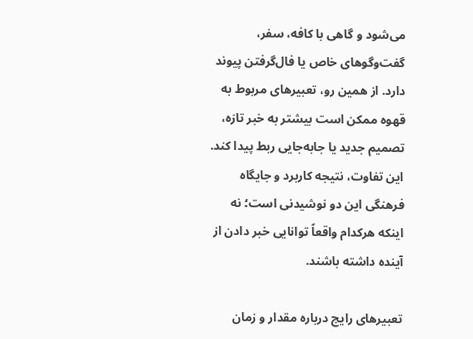می‌شود و گاهی با کافه، سفر، گفت‌وگوهای خاص یا فال‌گرفتن پیوند دارد. از همین رو، تعبیرهای مربوط به قهوه ممکن است بیشتر به خبر تازه، تصمیم جدید یا جابه‌جایی ربط پیدا کند. این تفاوت، نتیجه کاربرد و جایگاه فرهنگی این دو نوشیدنی است؛ نه اینکه هرکدام واقعاً توانایی خبر دادن از آینده داشته باشند.

تعبیرهای رایج درباره مقدار و زمان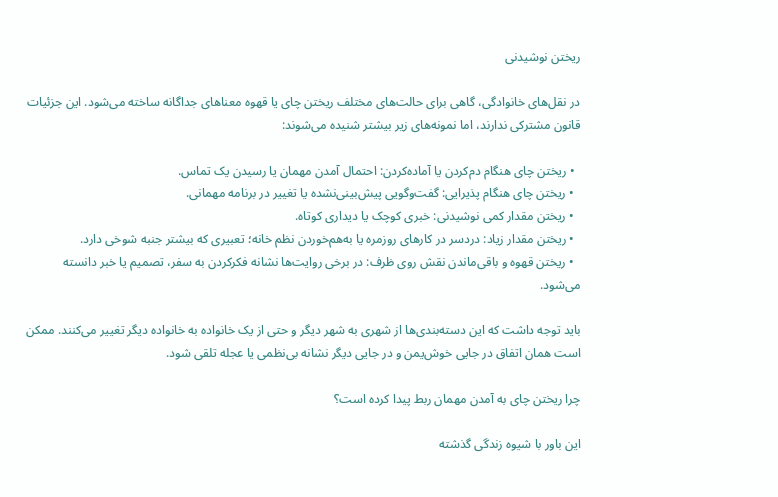ریختن نوشیدنی

در نقل‌های خانوادگی، گاهی برای حالت‌های مختلف ریختن چای یا قهوه معناهای جداگانه ساخته می‌شود. این جزئیات قانون مشترکی ندارند، اما نمونه‌های زیر بیشتر شنیده می‌شوند:

  • ریختن چای هنگام دم‌کردن یا آماده‌کردن: احتمال آمدن مهمان یا رسیدن یک تماس.
  • ریختن چای هنگام پذیرایی: گفت‌وگویی پیش‌بینی‌نشده یا تغییر در برنامه مهمانی.
  • ریختن مقدار کمی نوشیدنی: خبری کوچک یا دیداری کوتاه.
  • ریختن مقدار زیاد: دردسر در کارهای روزمره یا به‌هم‌خوردن نظم خانه؛ تعبیری که بیشتر جنبه شوخی دارد.
  • ریختن قهوه و باقی‌ماندن نقش روی ظرف: در برخی روایت‌ها نشانه فکرکردن به سفر، تصمیم یا خبر دانسته می‌شود.

باید توجه داشت که این دسته‌بندی‌ها از شهری به شهر دیگر و حتی از یک خانواده به خانواده دیگر تغییر می‌کنند. ممکن است همان اتفاق در جایی خوش‌یمن و در جایی دیگر نشانه بی‌نظمی یا عجله تلقی شود.

چرا ریختن چای به آمدن مهمان ربط پیدا کرده است؟

این باور با شیوه زندگی گذشته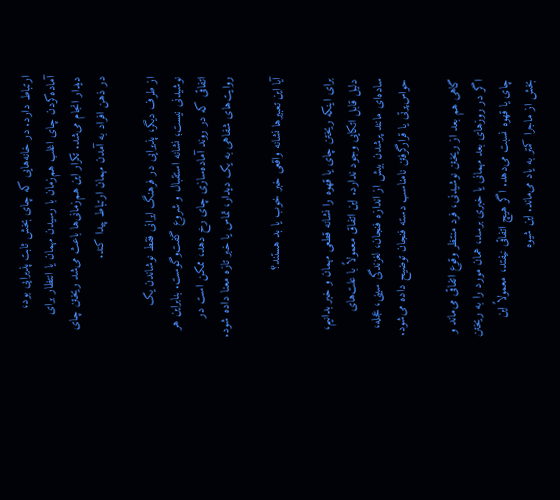ارتباط دارد. در خانه‌هایی که چای بخش ثابت پذیرایی بود، آماده‌کردن چای اغلب هم‌زمان با رسیدن مهمان یا انتظار برای دیدار انجام می‌شد. تکرار این هم‌زمانی‌ها باعث می‌شد ریختن چای در ذهن افراد به آمدن مهمان ارتباط پیدا کند.

از طرف دیگر، پذیرایی در فرهنگ ایرانی فقط نوشاندن یک نوشیدنی نیست؛ نشانه استقبال و شروع گفت‌وگوست. بنابراین هر اتفاقی که در روند آماده‌سازی چای رخ دهد، ممکن است در روایت‌های شفاهی به یک دیدار، تماس یا خبر تازه معنا داده شود.

آیا این تعبیرها نشانه واقعی خبر خوب یا بد هستند؟

برای اینکه ریختن چای یا قهوه را نشانه قطعی مهمان و خبر بدانیم، دلیل قابل اتکایی وجود ندارد. این اتفاق معمولاً با علت‌های ساده‌ای مانند پرشدن بیش از اندازه فنجان، لغزندگی سینی، عجله، حواس‌پرتی یا قرارگرفتن نامناسب دسته فنجان توضیح داده می‌شود.

گاهی هم بعد از ریختن نوشیدنی، فرد منتظر وقوع اتفاقی می‌ماند و اگر در روزهای بعد مهمانی یا خبری برسد، همان مورد را به ریختن چای یا قهوه نسبت می‌دهد. اگر هیچ اتفاقی نیفتد، معمولاً این بخش از ماجرا کمتر به یاد می‌ماند. این شیوه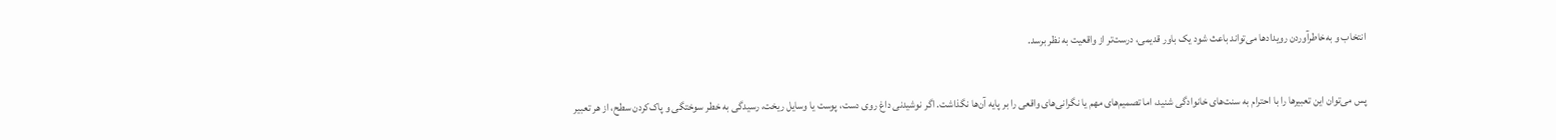انتخاب و به‌خاطرآوردن رویدادها می‌تواند باعث شود یک باور قدیمی، درست‌تر از واقعیت به نظر برسد.

پس می‌توان این تعبیرها را با احترام به سنت‌های خانوادگی شنید، اما تصمیم‌های مهم یا نگرانی‌های واقعی را بر پایه آن‌ها نگذاشت. اگر نوشیدنی داغ روی دست، پوست یا وسایل ریخت، رسیدگی به خطر سوختگی و پاک‌کردن سطح، از هر تعبیر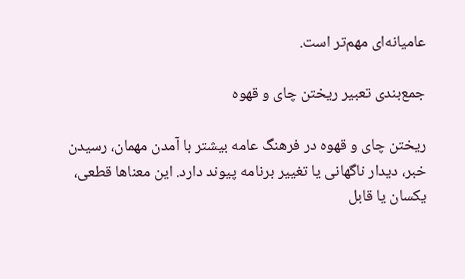عامیانه‌ای مهم‌تر است.

جمع‌بندی تعبیر ریختن چای و قهوه

ریختن چای و قهوه در فرهنگ عامه بیشتر با آمدن مهمان، رسیدن خبر، دیدار ناگهانی یا تغییر برنامه پیوند دارد. این معناها قطعی، یکسان یا قابل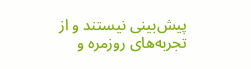پیش‌بینی نیستند و از تجربه‌های روزمره و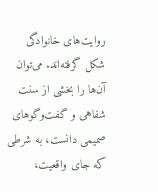روایت‌های خانوادگی شکل گرفته‌اند. می‌توان آن‌ها را بخشی از سنت شفاهی و گفت‌وگوهای صمیمی دانست، به شرطی که جای واقعیت،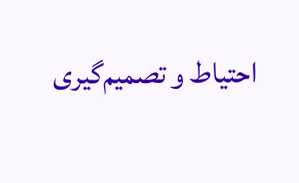احتیاط و تصمیم‌گیری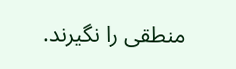منطقی را نگیرند.